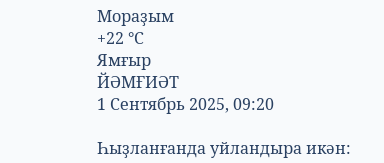Мораҙым
+22 °С
Ямғыр
ЙӘМҒИӘТ
1 Сентябрь 2025, 09:20

Һыҙланғанда уйландыра икән: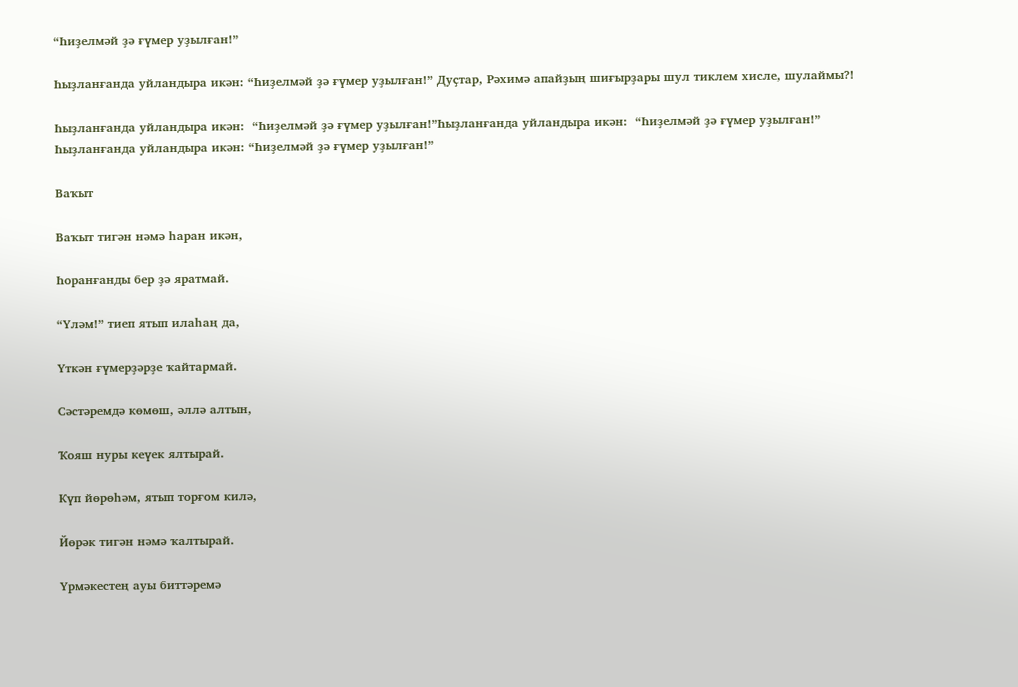“Һиҙелмәй ҙә ғүмер уҙылған!”

Һыҙланғанда уйландыра икән: “Һиҙелмәй ҙә ғүмер уҙылған!” Дуҫтар, Рәхимә апайҙың шиғырҙары шул тиклем хисле, шулаймы?!

Һыҙланғанда уйландыра икән:  “Һиҙелмәй ҙә ғүмер уҙылған!”Һыҙланғанда уйландыра икән:  “Һиҙелмәй ҙә ғүмер уҙылған!”
Һыҙланғанда уйландыра икән: “Һиҙелмәй ҙә ғүмер уҙылған!”

Ваҡыт

Ваҡыт тигән нәмә һаран икән,

Һоранғанды бер ҙә яратмай.

“Үләм!” тиеп ятып илаһаң да,

Үткән ғүмерҙәрҙе ҡайтармай.

Сәстәремдә көмөш, әллә алтын,

Ҡояш нуры кеүек ялтырай.

Күп йөрөһәм, ятып торғом килә,

Йөрәк тигән нәмә ҡалтырай.

Үрмәкестең ауы биттәремә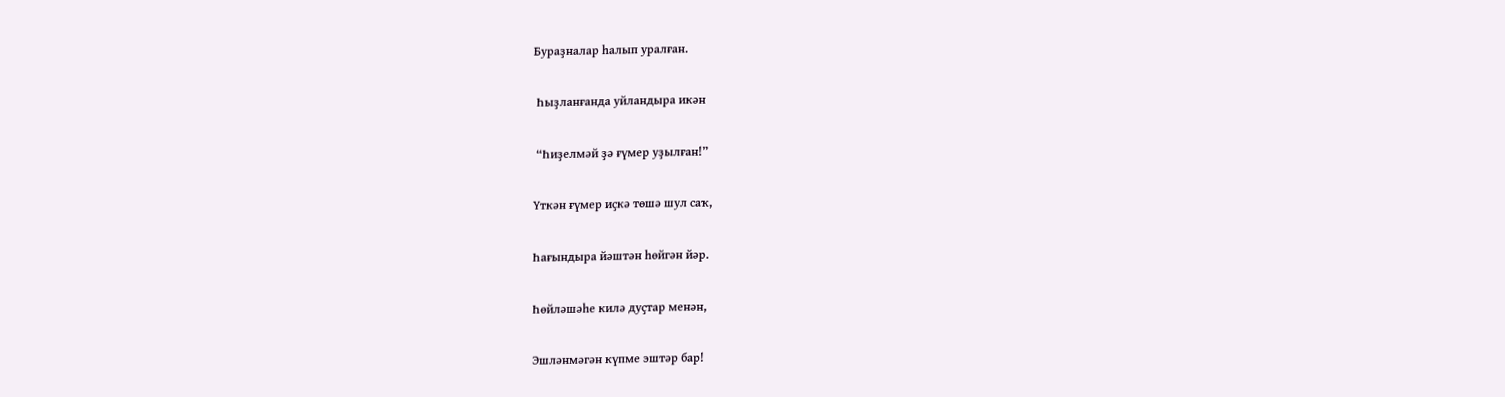Бураҙналар һалып уралған.

 Һыҙланғанда уйландыра икән

 “Һиҙелмәй ҙә ғүмер уҙылған!”

Үткән ғүмер иҫкә төшә шул саҡ,

Һағындыра йәштән һөйгән йәр.

Һөйләшәһе килә дуҫтар менән,

Эшләнмәгән күпме эштәр бар!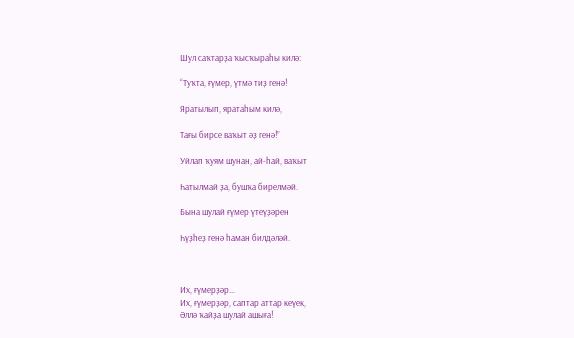Шул саҡтарҙа ҡысҡыраһы килә:

“Туҡта, ғүмер, үтмә тиҙ генә!

Яратылып, яратаһым килә,

Тағы бирсе ваҡыт әҙ генә!”

Уйлап ҡуям шунан, ай-һай, ваҡыт

Һатылмай ҙа, бушҡа бирелмәй.

Бына шулай ғүмер үтеүҙәрен

Һүҙһеҙ генә һаман билдәләй.



Их, ғүмерҙәр...
Их, ғүмерҙәр, саптар аттар кеүек,
Әллә ҡайҙа шулай ашыға!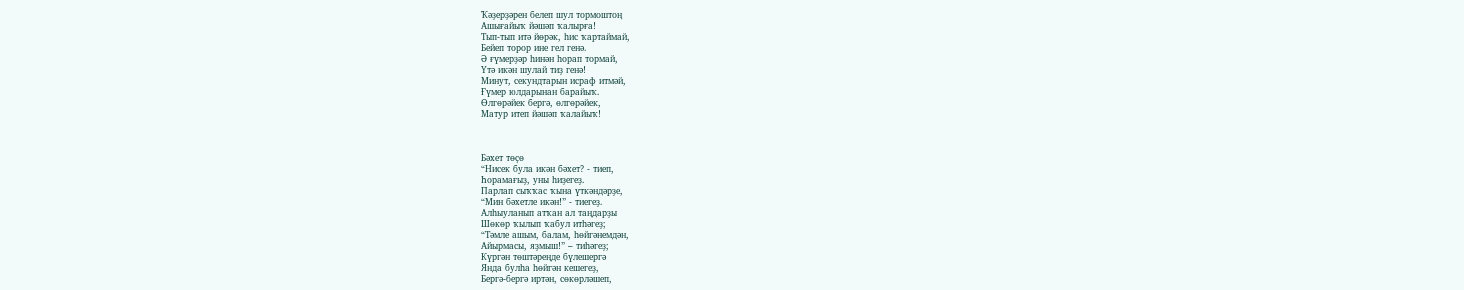Ҡәҙерҙәрен белеп шул тормоштоң
Ашығайыҡ йәшәп ҡалырға!
Тып-тып итә йөрәк, һис ҡартаймай,
Бейеп торор ине гел генә.
Ә ғүмерҙәр һинән һорап тормай,
Үтә икән шулай тиҙ генә!
Минут, секундтарын исраф итмәй,
Ғүмер юлдарынан барайыҡ.
Өлгөрәйек бергә, өлгөрәйек,
Матур итеп йәшәп ҡалайыҡ!



Бәхет төҫө
“Нисек була икән бәхет? - тиеп,
Һорамағыҙ, уны һиҙегеҙ.
Парлап сыҡҡас ҡына үткәндәрҙе,
“Мин бәхетле икән!” - тиегеҙ.
Алһыуланып атҡан ал таңдарҙы
Шөкөр ҡылып ҡабул итһәгеҙ;
“Тәмле ашым, балам, һөйгәнемдән,
Айырмасы, яҙмыш!” – тиһәгеҙ;
Күргән төштәреңде бүлешергә
Янда булһа һөйгән кешегеҙ,
Бергә-бергә иртән, сөкөрләшеп,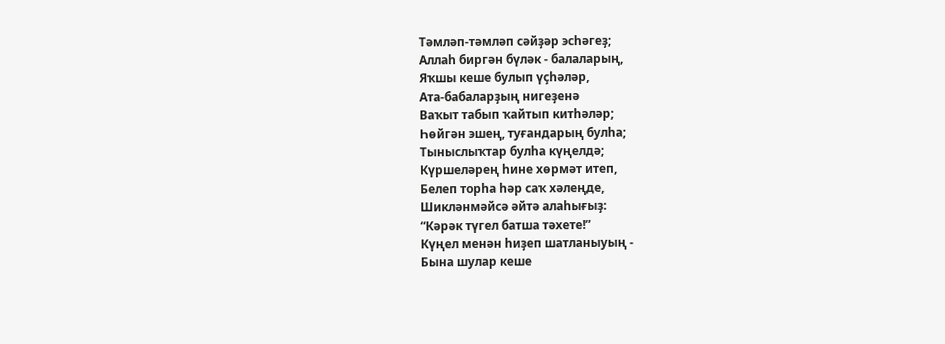Тәмләп-тәмләп сәйҙәр эсһәгеҙ;
Аллаһ биргән бүләк - балаларың,
Яҡшы кеше булып үҫһәләр,
Ата-бабаларҙың нигеҙенә
Ваҡыт табып ҡайтып китһәләр;
Һөйгән эшең, туғандарың булһа;
Тыныслыҡтар булһа күңелдә;
Күршеләрең һине хөрмәт итеп,
Белеп торһа һәр саҡ хәлеңде,
Шикләнмәйсә әйтә алаһығыҙ:
“Кәрәк түгел батша тәхете!”
Күңел менән һиҙеп шатланыуың -
Бына шулар кеше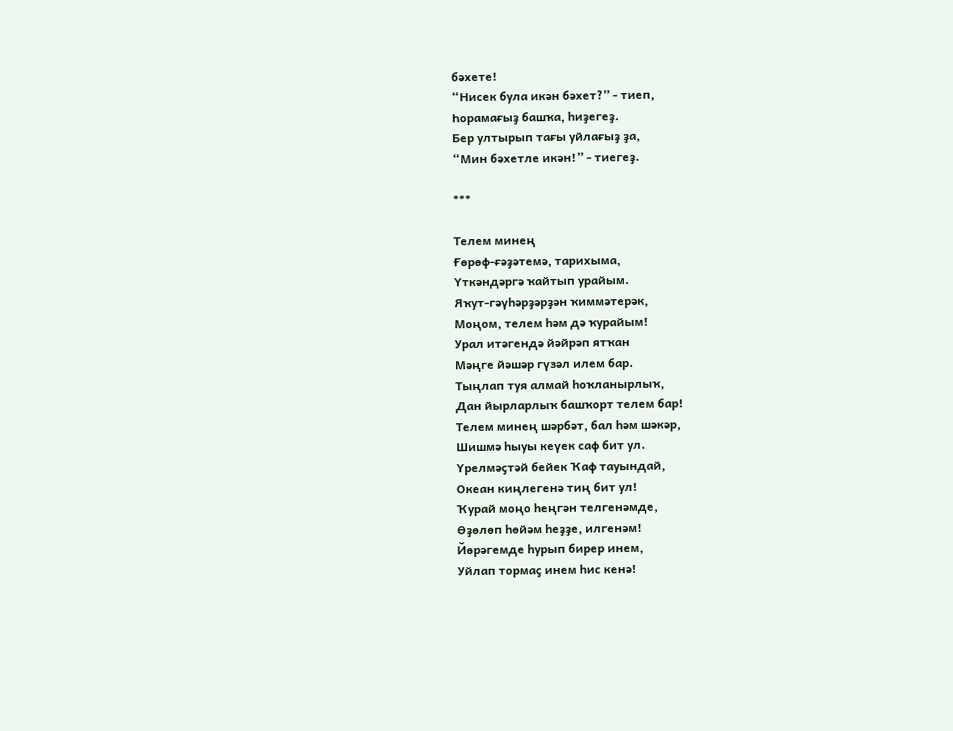бәхете!
“Нисек була икән бәхет?” - тиеп,
Һорамағыҙ башҡа, һиҙегеҙ.
Бер ултырып тағы уйлағыҙ ҙа,
“Мин бәхетле икән!” - тиегеҙ.

***

Телем минең
Ғөрөф-ғәҙәтемә, тарихыма,
Үткәндәргә ҡайтып урайым.
Яҡут-гәүһәрҙәрҙән ҡиммәтерәк,
Моңом, телем һәм дә ҡурайым!
Урал итәгендә йәйрәп ятҡан
Мәңге йәшәр гүзәл илем бар.
Тыңлап туя алмай һоҡланырлыҡ,
Дан йырларлыҡ башҡорт телем бар!
Телем минең шәрбәт, бал һәм шәкәр,
Шишмә һыуы кеүек саф бит ул.
Үрелмәҫтәй бейек Ҡаф тауындай,
Океан киңлегенә тиң бит ул!
Ҡурай моңо һеңгән телгенәмде,
Өҙөлөп һөйәм һеҙҙе, илгенәм!
Йөрәгемде һурып бирер инем,
Уйлап тормаҫ инем һис кенә!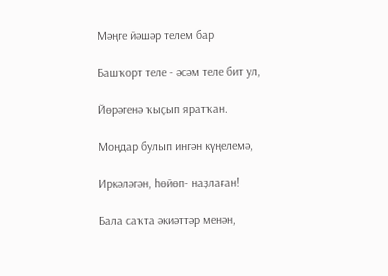Мәңге йәшәр телем бар

Башҡорт теле - әсәм теле бит ул,

Йөрәгенә ҡыҫып яратҡан.

Моңдар булып ингән күңелемә,

Иркәләгән, һөйөп- наҙлаған!

Бала саҡта әкиәттәр менән,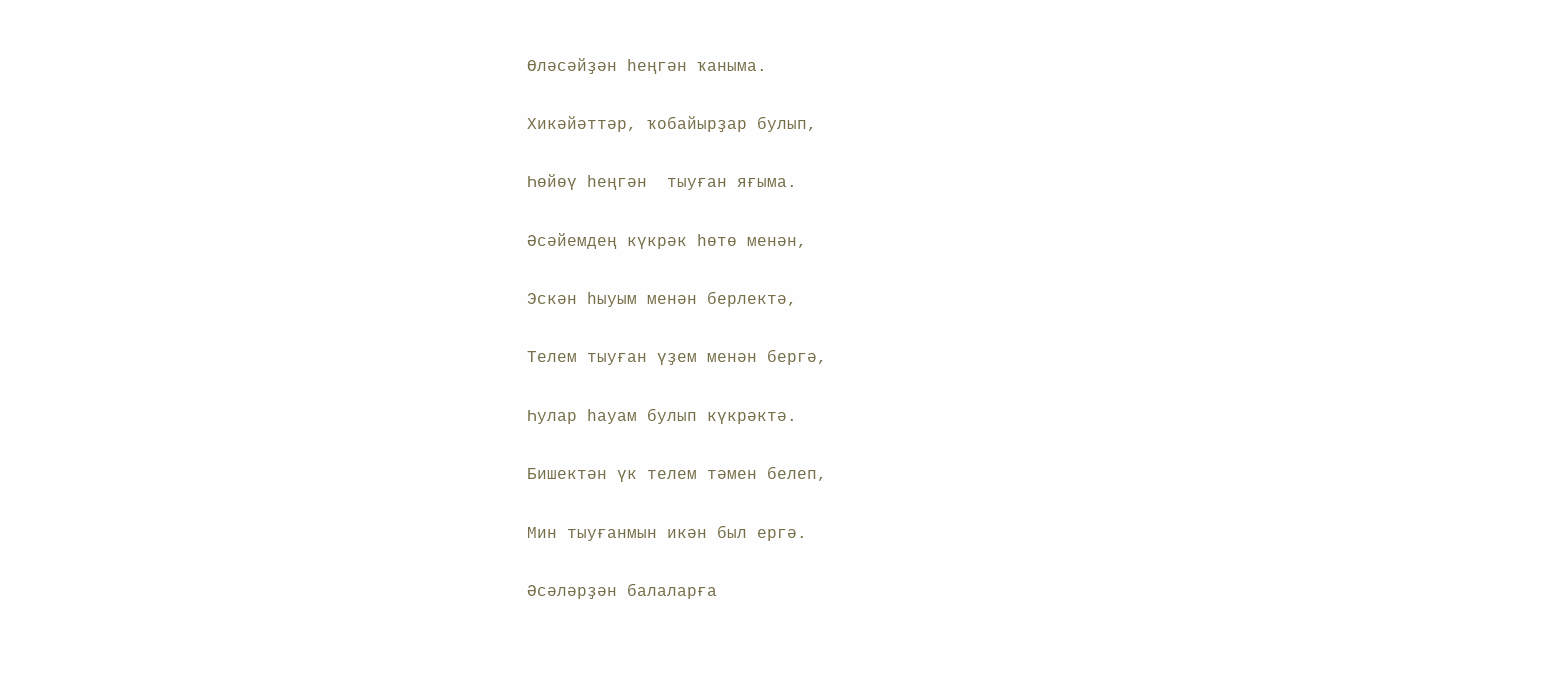Өләсәйҙән һеңгән ҡаныма.

Хикәйәттәр, ҡобайырҙар булып,

Һөйөү һеңгән  тыуған яғыма.

Әсәйемдең күкрәк һөтө менән,

Эскән һыуым менән берлектә,

Телем тыуған үҙем менән бергә,

Һулар һауам булып күкрәктә.

Бишектән үк телем тәмен белеп,

Мин тыуғанмын икән был ергә.

Әсәләрҙән балаларға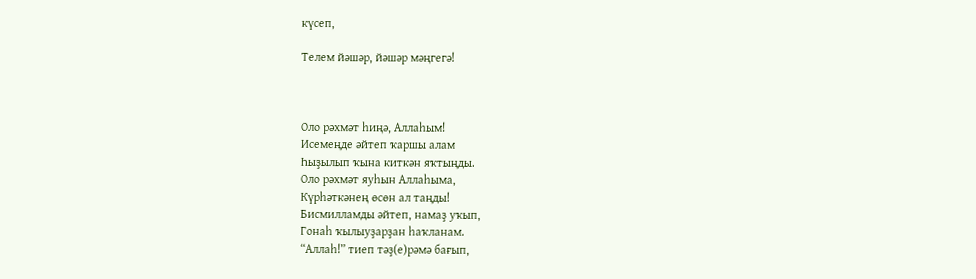күсеп,

Телем йәшәр, йәшәр мәңгегә!



Оло рәхмәт һиңә, Аллаһым!
Исемеңде әйтеп ҡаршы алам
Һыҙылып ҡына киткән яҡтыңды.
Оло рәхмәт яуһын Аллаһыма,
Күрһәткәнең өсөн ал таңды!
Бисмилламды әйтеп, намаҙ уҡып,
Гонаһ ҡылыуҙарҙан һаҡланам.
“Аллаһ!” тиеп тәҙ(е)рәмә бағып,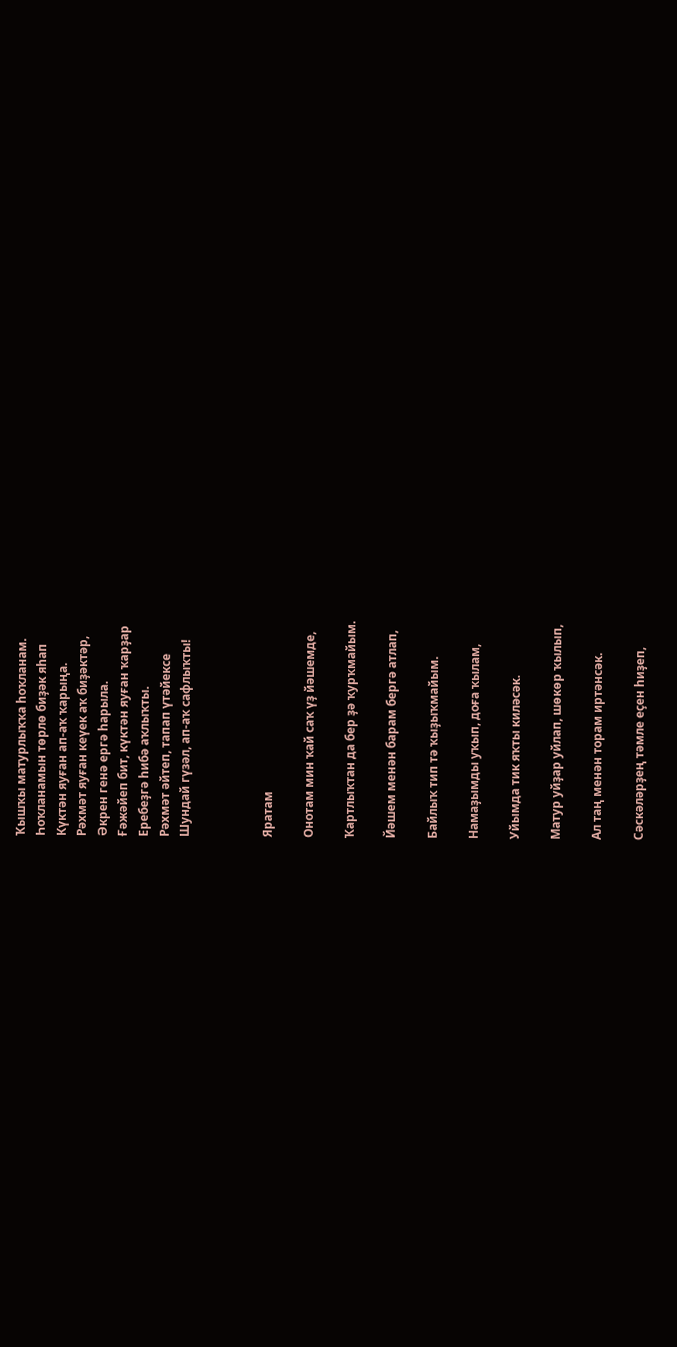Ҡышҡы матурлыҡҡа һоҡланам.
Һоҡланамын төрлө биҙәк яһап
Күктән яуған ап-аҡ ҡарыңа.
Рәхмәт яуған кеүек аҡ биҙәктәр,
Әкрен генә ергә һарыла.
Ғәжәйеп бит, күктән яуған ҡарҙар
Еребеҙгә һибә аҡлыҡты.
Рәхмәт әйтеп, тапап үтәйексе
Шундай гүзәл, ап-аҡ сафлыҡты!



Яратам

Онотам мин ҡай саҡ үҙ йәшемде,

Ҡартлыҡтан да бер ҙә ҡурҡмайым.

Йәшем менән барам бергә атлап,

Байлыҡ тип тә ҡыҙыҡмайым.

Намаҙымды уҡып, доға ҡылам,

Уйымда тик яҡты киләсәк.

Матур уйҙар уйлап, шөкөр ҡылып,

Ал таң менән торам иртәнсәк.

Сәскәләрҙең тәмле еҫен һиҙеп,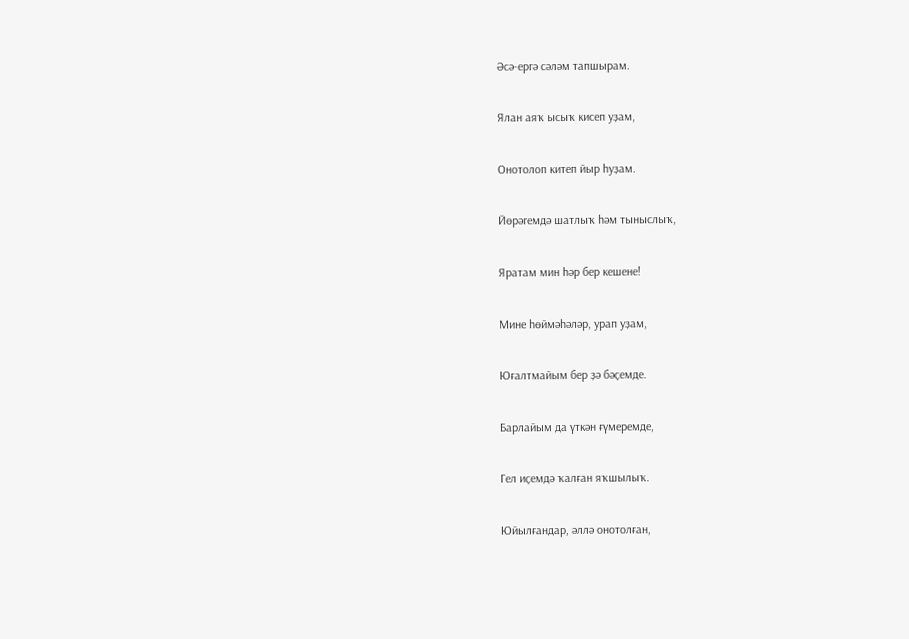Әсә-ергә сәләм тапшырам.

Ялан аяҡ ысыҡ кисеп уҙам,

Онотолоп китеп йыр һуҙам.

Йөрәгемдә шатлыҡ һәм тыныслыҡ,

Яратам мин һәр бер кешене!

Мине һөймәһәләр, урап уҙам,

Юғалтмайым бер ҙә бәҫемде.

Барлайым да үткән ғүмеремде,

Гел иҫемдә ҡалған яҡшылыҡ.

Юйылғандар, әллә онотолған,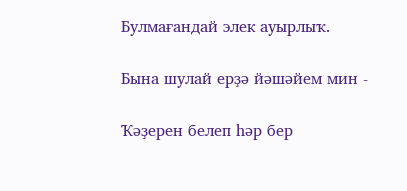Булмағандай элек ауырлыҡ.

Бына шулай ерҙә йәшәйем мин -

Ҡәҙерен белеп һәр бер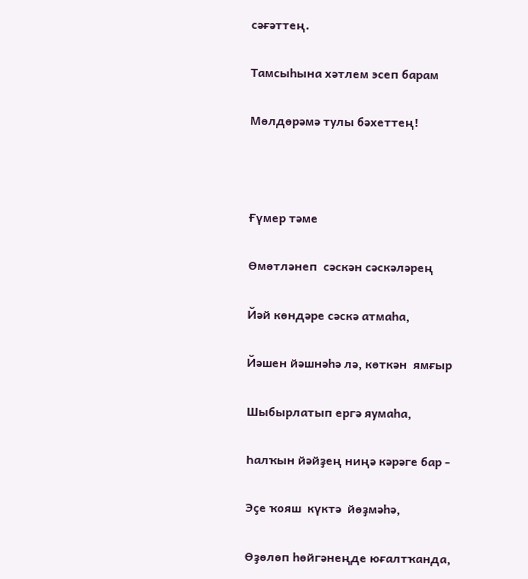сәғәттең.

Тамсыһына хәтлем эсеп барам

Мөлдөрәмә тулы бәхеттең!



Ғүмер тәме

Өмөтләнеп  сәскән сәскәләрең

Йәй көндәре сәскә атмаһа,

Йәшен йәшнәһә лә, көткән  ямғыр

Шыбырлатып ергә яумаһа,

Һалҡын йәйҙең ниңә кәрәге бар -

Эҫе ҡояш  күктә  йөҙмәһә,

Өҙөлөп һөйгәнеңде юғалтҡанда,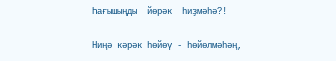Һағышыңды  йөрәк  һиҙмәһә?!

Ниңә кәрәк һөйөү - һөйөлмәһәң,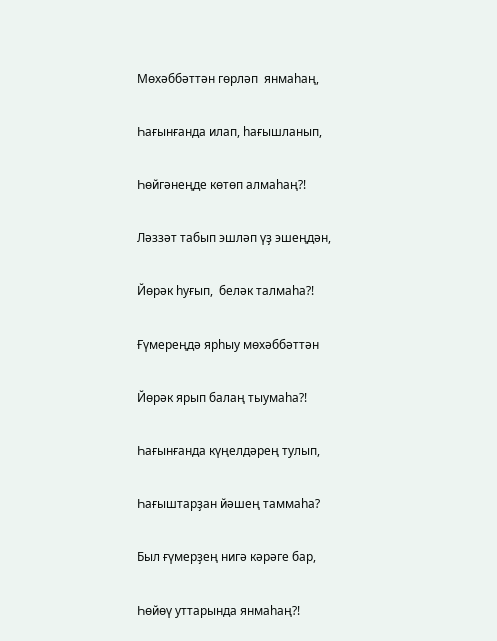Мөхәббәттән гөрләп  янмаһаң,

Һағынғанда илап, һағышланып,

Һөйгәнеңде көтөп алмаһаң?!

Ләззәт табып эшләп үҙ эшеңдән,

Йөрәк һуғып,  беләк талмаһа?!

Ғүмереңдә ярһыу мөхәббәттән

Йөрәк ярып балаң тыумаһа?!

Һағынғанда күңелдәрең тулып,

Һағыштарҙан йәшең таммаһа?

Был ғүмерҙең нигә кәрәге бар,

Һөйөү уттарында янмаһаң?!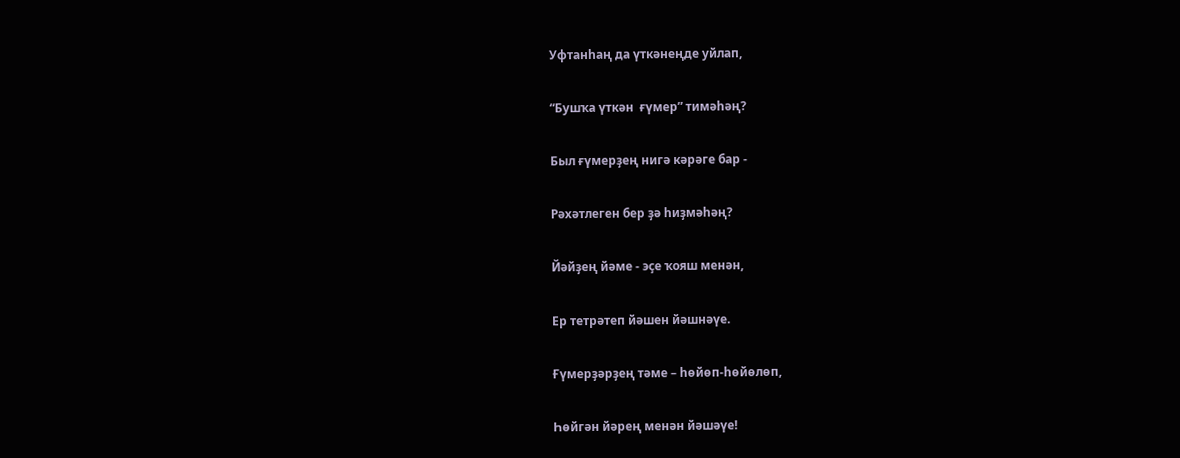Уфтанһаң да үткәнеңде уйлап,

“Бушҡа үткән  ғүмер” тимәһәң?

Был ғүмерҙең нигә кәрәге бар -

Рәхәтлеген бер ҙә һиҙмәһәң?

Йәйҙең йәме - эҫе ҡояш менән,

Ер тетрәтеп йәшен йәшнәүе.

Ғүмерҙәрҙең тәме – һөйөп-һөйөлөп,

Һөйгән йәрең менән йәшәүе!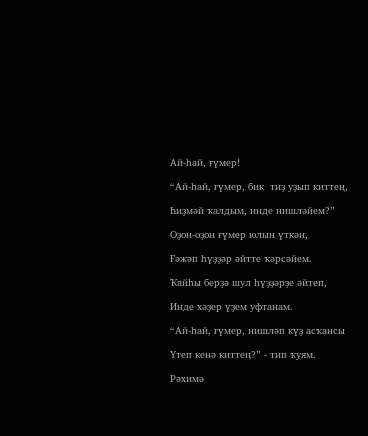Ай-һай, ғүмер!

“Ай-һай, ғүмер, бик  тиҙ уҙып киттең,

Һиҙмәй ҡалдым, инде нишләйем?”

Оҙон-оҙон ғүмер юлын үткән,

Ғәжәп һүҙҙәр әйтте ҡәрсәйем.

Ҡайһы берҙә шул һүҙҙәрҙе әйтеп,

Инде хәҙер үҙем уфтанам.

“Ай-һай, ғүмер, нишләп күҙ асҡансы

Үтеп кенә киттең?” - тип ҡуям.

Рәхимә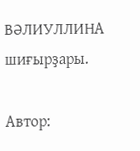ВӘЛИУЛЛИНА шиғырҙары.

Автор: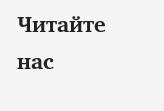Читайте нас